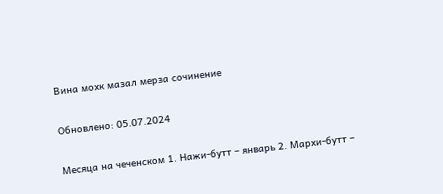Вина мохк мазал мерза сочинение

Обновлено: 05.07.2024

Месяца на чеченском 1. Нажи-бутт – январь 2. Мархи-бутт –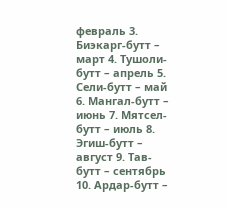февраль 3. Биэкарг-бутт – март 4. Тушоли-бутт – апрель 5. Сели-бутт – май 6. Мангал-бутт – июнь 7. Мятсел-бутт – июль 8. Эгиш-бутт – август 9. Тав-бутт – сентябрь 10. Ардар-бутт –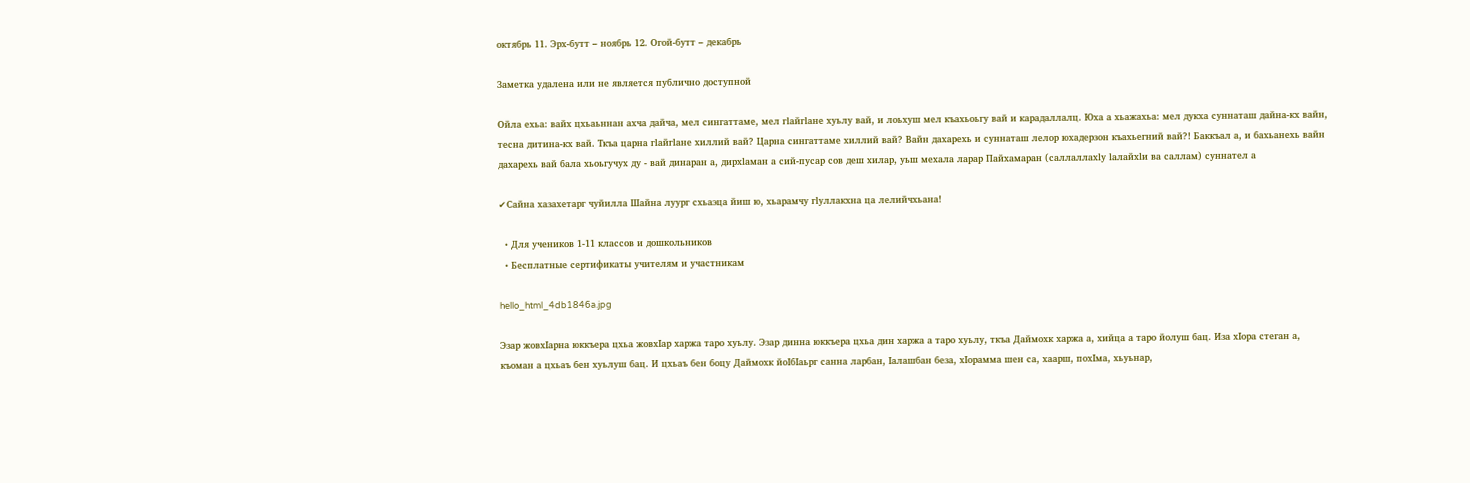октябрь 11. Эрх-бутт – ноябрь 12. Огой-бутт – декабрь

Заметка удалена или не является публично доступной

Ойла ехьа: вайх цхьаьннан ахча дайча, мел сингаттаме, мел гlайгlане хуьлу вай, и лоьхуш мел къахьоьгу вай и карадаллалц. Юха а хьажахьа: мел дукха суннаташ дайна-кх вайн, тесна дитина-кх вай. Ткъа царна гlайгlане хиллий вай? Царна сингаттаме хиллий вай? Вайн дахарехь и суннаташ лелор юхадерзон къахьегний вай?! Баккъал а, и бахьанехь вайн дахарехь вай бала хьоьгучух ду - вай динаран а, дирхlаман а сий-пусар сов деш хилар, уьш мехала ларар Пайхамаран (саллаллахlу lалайхlи ва саллам) суннател а

✔Сайна хазахетарг чуйилла Шайна луург схьаэца йиш ю, хьарамчу гlуллакхна ца лелийчхьана!

  • Для учеников 1-11 классов и дошкольников
  • Бесплатные сертификаты учителям и участникам

hello_html_4db1846a.jpg

Эзар жовхІарна юккъера цхьа жовхІар харжа таро хуьлу. Эзар динна юккъера цхьа дин харжа а таро хуьлу, ткъа Даймохк харжа а, хийца а таро йолуш бац. Иза хІора стеган а, къоман а цхьаъ бен хуьлуш бац. И цхьаъ бен боцу Даймохк йоІбІаьрг санна ларбан, Іалашбан беза, хІорамма шен са, хаарш, похІма, хьуьнар,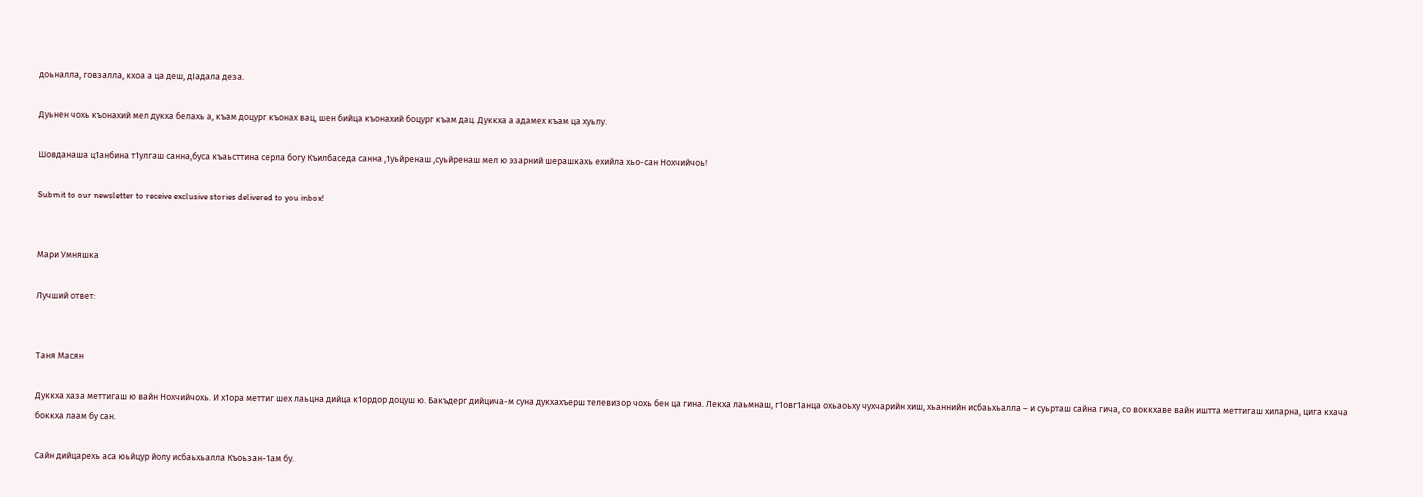доьналла, говзалла, кхоа а ца деш, дІадала деза.

Дуьнен чохь къонахий мел дукха белахь а, къам доцург къонах вац, шен бийца къонахий боцург къам дац. Дуккха а адамех къам ца хуьлу.

Шовданаша ц1анбина т1улгаш санна,буса къаьсттина серла богу Къилбаседа санна ,1уьйренаш ,суьйренаш мел ю эзарний шерашкахь ехийла хьо-сан Нохчийчоь!

Submit to our newsletter to receive exclusive stories delivered to you inbox!


Мари Умняшка

Лучший ответ:


Таня Масян

Дуккха хаза меттигаш ю вайн Нохчийчохь. И х1ора меттиг шех лаьцна дийца к1ордор доцуш ю. Бакъдерг дийцича-м суна дукхахъерш телевизор чохь бен ца гина. Лекха лаьмнаш, г1овг1анца охьаоьху чухчарийн хиш, хьаннийн исбаьхьалла – и суьрташ сайна гича, со воккхаве вайн иштта меттигаш хиларна, цига кхача боккха лаам бу сан.

Сайн дийцарехь аса юьйцур йолу исбаьхьалла Къоьзан-1ам бу.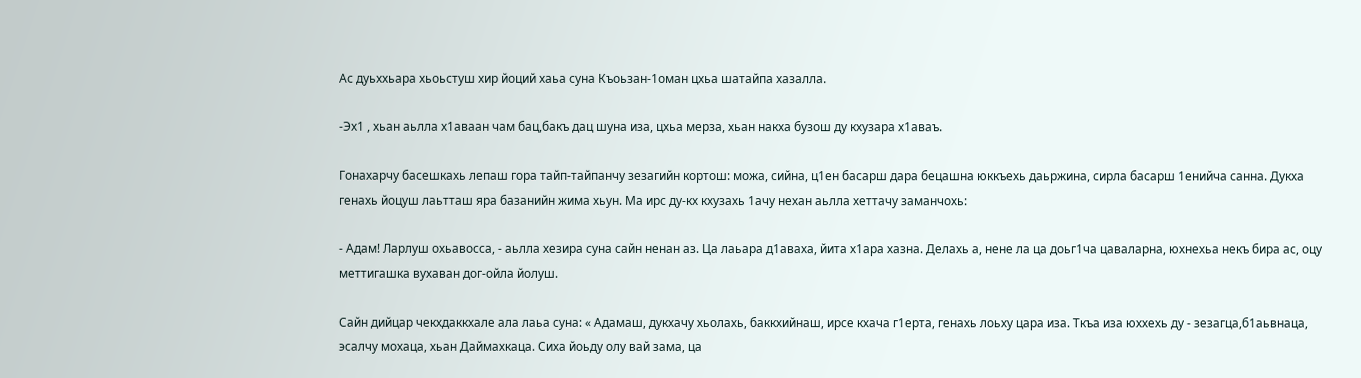Ас дуьххьара хьоьстуш хир йоций хаьа суна Къоьзан-1оман цхьа шатайпа хазалла.

-Эх1 , хьан аьлла х1аваан чам бац,бакъ дац шуна иза, цхьа мерза, хьан накха бузош ду кхузара х1аваъ.

Гонахарчу басешкахь лепаш гора тайп-тайпанчу зезагийн кортош: можа, сийна, ц1ен басарш дара бецашна юккъехь даьржина, сирла басарш 1енийча санна. Дукха генахь йоцуш лаьтташ яра базанийн жима хьун. Ма ирс ду-кх кхузахь 1ачу нехан аьлла хеттачу заманчохь:

- Адам! Ларлуш охьавосса, - аьлла хезира суна сайн ненан аз. Ца лаьара д1аваха, йита х1ара хазна. Делахь а, нене ла ца доьг1ча цаваларна, юхнехьа некъ бира ас, оцу меттигашка вухаван дог-ойла йолуш.

Сайн дийцар чекхдаккхале ала лаьа суна: « Адамаш, дукхачу хьолахь, баккхийнаш, ирсе кхача г1ерта, генахь лоьху цара иза. Ткъа иза юххехь ду - зезагца,б1аьвнаца, эсалчу мохаца, хьан Даймахкаца. Сиха йоьду олу вай зама, ца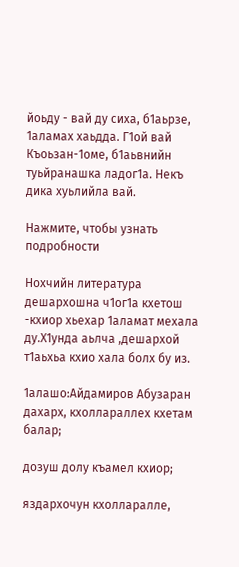йоьду - вай ду сиха, б1аьрзе, 1аламах хаьдда. Г1ой вай Къоьзан-1оме, б1аьвнийн туьйранашка ладог1а. Некъ дика хуьлийла вай.

Нажмите, чтобы узнать подробности

Нохчийн литература дешархошна ч1ог1а кхетош -кхиор хьехар 1аламат мехала ду.Х1унда аьлча ,дешархой т1аьхьа кхио хала болх бу из.

1алашо:Айдамиров Абузаран дахарх, кхоллараллех кхетам балар;

дозуш долу къамел кхиор;

яздархочун кхолларалле,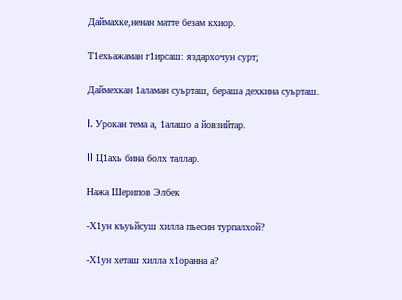Даймахке,ненан матте безам кхиор.

Т1ехьажаман г1ирсаш: яздархочун сурт;

Даймехкан 1аламан суьрташ, бераша дехкина суьрташ.

I. Урокан тема а, 1алашо а йовзийтар.

II Ц1ахь бина болх таллар.

Нажа Шерипов Элбек

-Х1ун къуьйсуш хилла пьесин турпалхой?

-Х1ун хеташ хилла х1оранна а?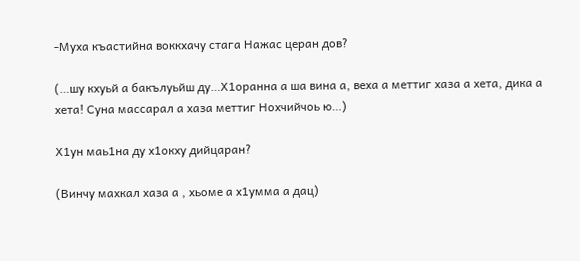-Муха къастийна воккхачу стага Нажас церан дов?

(…шу кхуьй а бакълуьйш ду…Х1оранна а ша вина а, веха а меттиг хаза а хета, дика а хета! Суна массарал а хаза меттиг Нохчийчоь ю…)

Х1ун маь1на ду х1окху дийцаран?

(Винчу махкал хаза а , хьоме а х1умма а дац)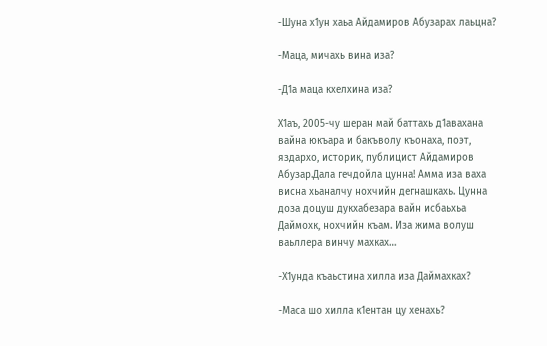-Шуна х1ун хаьа Айдамиров Абузарах лаьцна?

-Маца, мичахь вина иза?

-Д1а маца кхелхина иза?

Х1аъ, 2005-чу шеран май баттахь д1авахана вайна юкъара и бакъволу къонаха, поэт, яздархо, историк, публицист Айдамиров Абузар.Дала гечдойла цунна! Амма иза ваха висна хьаналчу нохчийн дегнашкахь. Цунна доза доцуш дукхабезара вайн исбаьхьа Даймохк, нохчийн къам. Иза жима волуш ваьллера винчу махках…

-Х1унда къаьстина хилла иза Даймахках?

-Маса шо хилла к1ентан цу хенахь?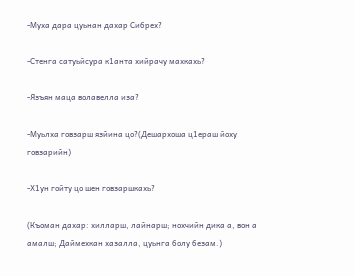-Муха дара цуьнан дахар Сибрех?

-Стенга сатуьйсура к1анта хийрачу махкахь?

-Язъян маца волавелла иза?

-Муьлха говзарш язйина цо?(Дешархоша ц1ераш йоху говзарийн)

-Х1ун гойту цо шен говзаршкахь?

(Къоман дахар: хилларш, лайнарш; нохчийн дика а, вон а амалш; Даймехкан хазалла, цуьнга болу безам.)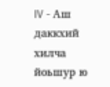IV - Аш даккхий хилча йоьшур ю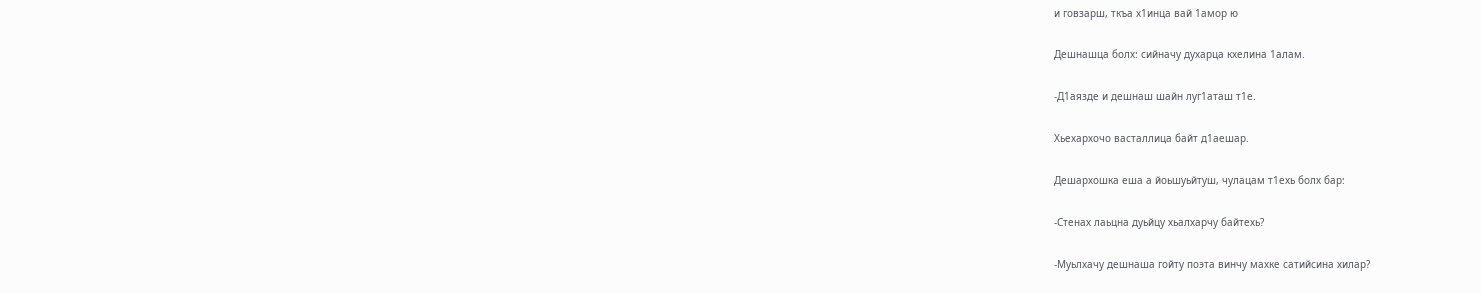и говзарш, ткъа х1инца вай 1амор ю

Дешнашца болх: сийначу духарца кхелина 1алам.

-Д1аязде и дешнаш шайн луг1аташ т1е.

Хьехархочо васталлица байт д1аешар.

Дешархошка еша а йоьшуьйтуш, чулацам т1ехь болх бар:

-Стенах лаьцна дуьйцу хьалхарчу байтехь?

-Муьлхачу дешнаша гойту поэта винчу махке сатийсина хилар?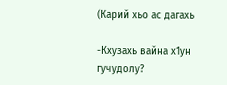(Карий хьо ас дагахь

-Кхузахь вайна х1ун гучудолу?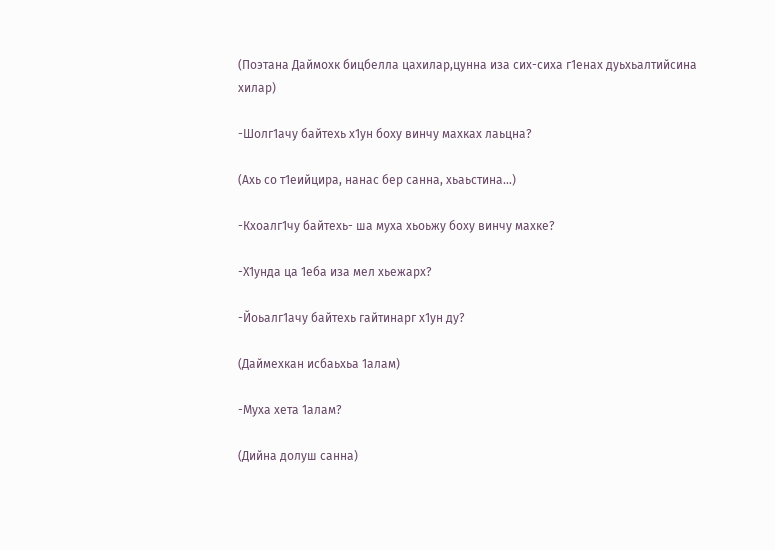(Поэтана Даймохк бицбелла цахилар,цунна иза сих-сиха г1енах дуьхьалтийсина хилар)

-Шолг1ачу байтехь х1ун боху винчу махках лаьцна?

(Ахь со т1еийцира, нанас бер санна, хьаьстина…)

-Кхоалг1чу байтехь- ша муха хьоьжу боху винчу махке?

-Х1унда ца 1еба иза мел хьежарх?

-Йоьалг1ачу байтехь гайтинарг х1ун ду?

(Даймехкан исбаьхьа 1алам)

-Муха хета 1алам?

(Дийна долуш санна)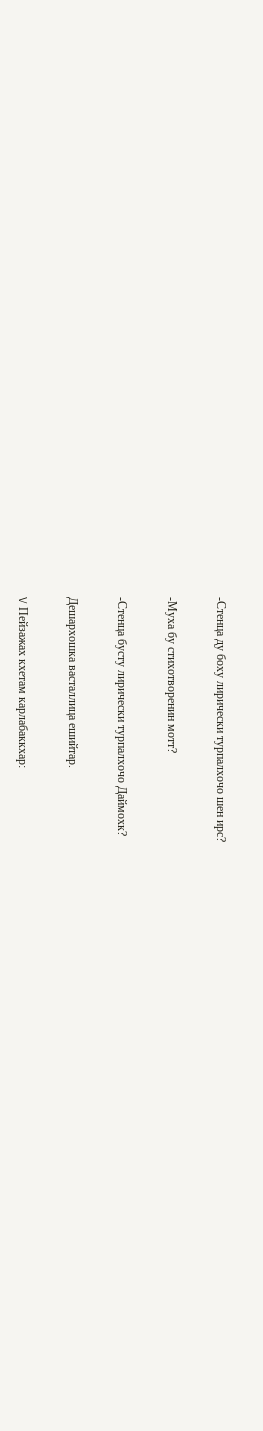-Стенца ду боху лирически турпалхочо шен ирс?

-Муха бу стихотворенин мотт?

-Стенца бусту лирически турпалхочо Даймохк?

Дешархошка васталлица ешийтар.

V Пейзажах кхетам карлабаккхар: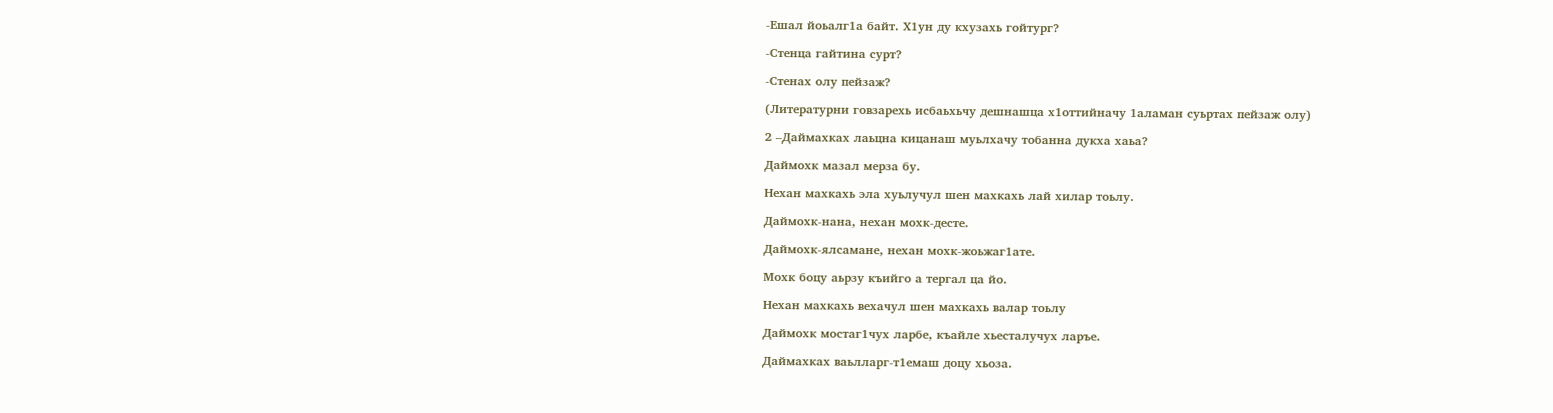-Ешал йоьалг1а байт. Х1ун ду кхузахь гойтург?

-Стенца гайтина сурт?

-Стенах олу пейзаж?

(Литературни говзарехь исбаьхьчу дешнашца х1оттийначу 1аламан суьртах пейзаж олу)

2 –Даймахках лаьцна кицанаш муьлхачу тобанна дукха хаьа?

Даймохк мазал мерза бу.

Нехан махкахь эла хуьлучул шен махкахь лай хилар тоьлу.

Даймохк-нана, нехан мохк-десте.

Даймохк-ялсамане, нехан мохк-жоьжаг1ате.

Мохк боцу аьрзу къийго а тергал ца йо.

Нехан махкахь вехачул шен махкахь валар тоьлу

Даймохк мостаг1чух ларбе, къайле хьесталучух ларъе.

Даймахках ваьлларг-т1емаш доцу хьоза.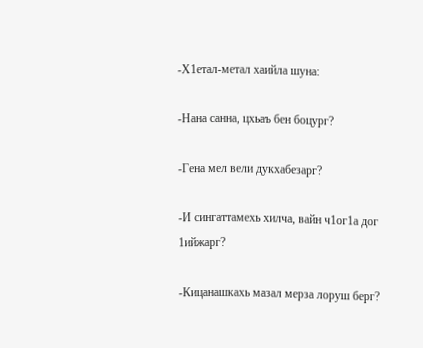-Х1етал-метал хаийла шуна:

-Нана санна, цхьаъ бен боцург?

-Гена мел вели дукхабезарг?

-И сингаттамехь хилча, вайн ч1ог1а дог 1ийжарг?

-Кицанашкахь мазал мерза лоруш берг?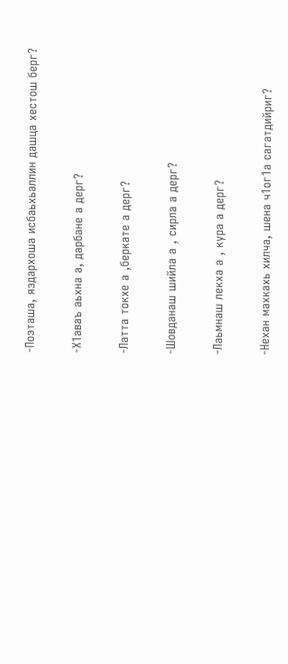-Поэташа, яздархоша исбаьхьаллин дашца хестош берг?

-Х1аваъ аьхна а, дарбане а дерг?

-Латта токхе а ,беркате а дерг?

-Шовданаш шийла а , сирла а дерг?

-Лаьмнаш лекха а , кура а дерг?

-Нехан махкахь хилча, шена ч1ог1а сагатдийриг?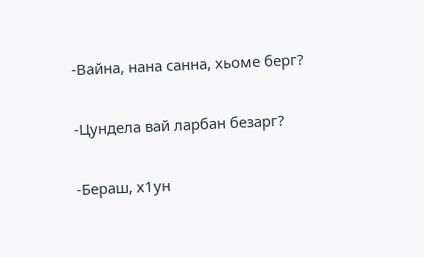-Вайна, нана санна, хьоме берг?

-Цундела вай ларбан безарг?

-Бераш, х1ун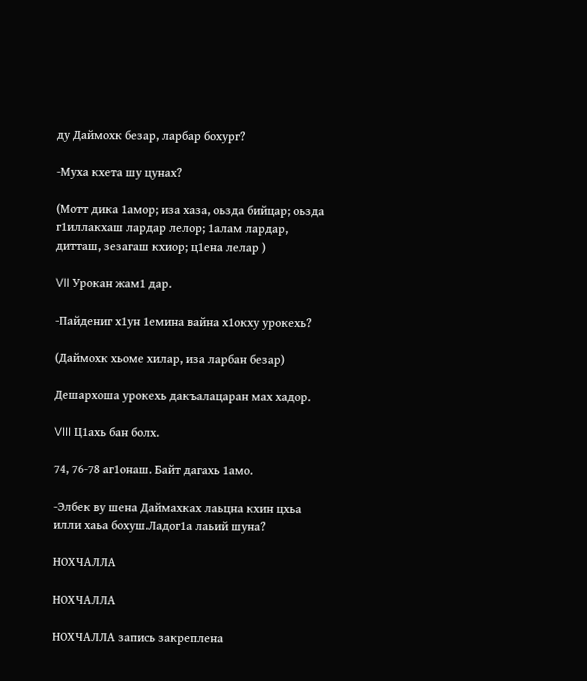ду Даймохк безар, ларбар бохург?

-Муха кхета шу цунах?

(Мотт дика 1амор; иза хаза, оьзда бийцар; оьзда г1иллакхаш лардар лелор; 1алам лардар, дитташ, зезагаш кхиор; ц1ена лелар )

VII Урокан жам1 дар.

-Пайдениг х1ун 1емина вайна х1окху урокехь?

(Даймохк хьоме хилар, иза ларбан безар)

Дешархоша урокехь дакъалацаран мах хадор.

VIII Ц1ахь бан болх.

74, 76-78 аг1онаш. Байт дагахь 1амо.

-Элбек ву шена Даймахках лаьцна кхин цхьа илли хаьа бохуш.Ладог1а лаьий шуна?

НОХЧАЛЛА

НОХЧАЛЛА

НОХЧАЛЛА запись закреплена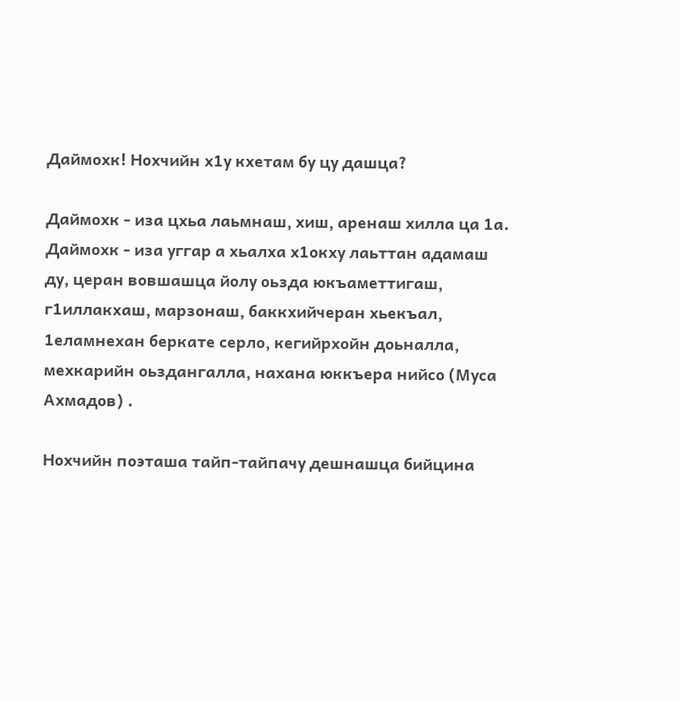Даймохк! Нохчийн х1у кхетам бу цу дашца?

Даймохк - иза цхьа лаьмнаш, хиш, аренаш хилла ца 1а. Даймохк - иза уггар а хьалха х1окху лаьттан адамаш ду, церан вовшашца йолу оьзда юкъаметтигаш, г1иллакхаш, марзонаш, баккхийчеран хьекъал, 1еламнехан беркате серло, кегийрхойн доьналла, мехкарийн оьздангалла, нахана юккъера нийсо (Муса Ахмадов) .

Нохчийн поэташа тайп-тайпачу дешнашца бийцина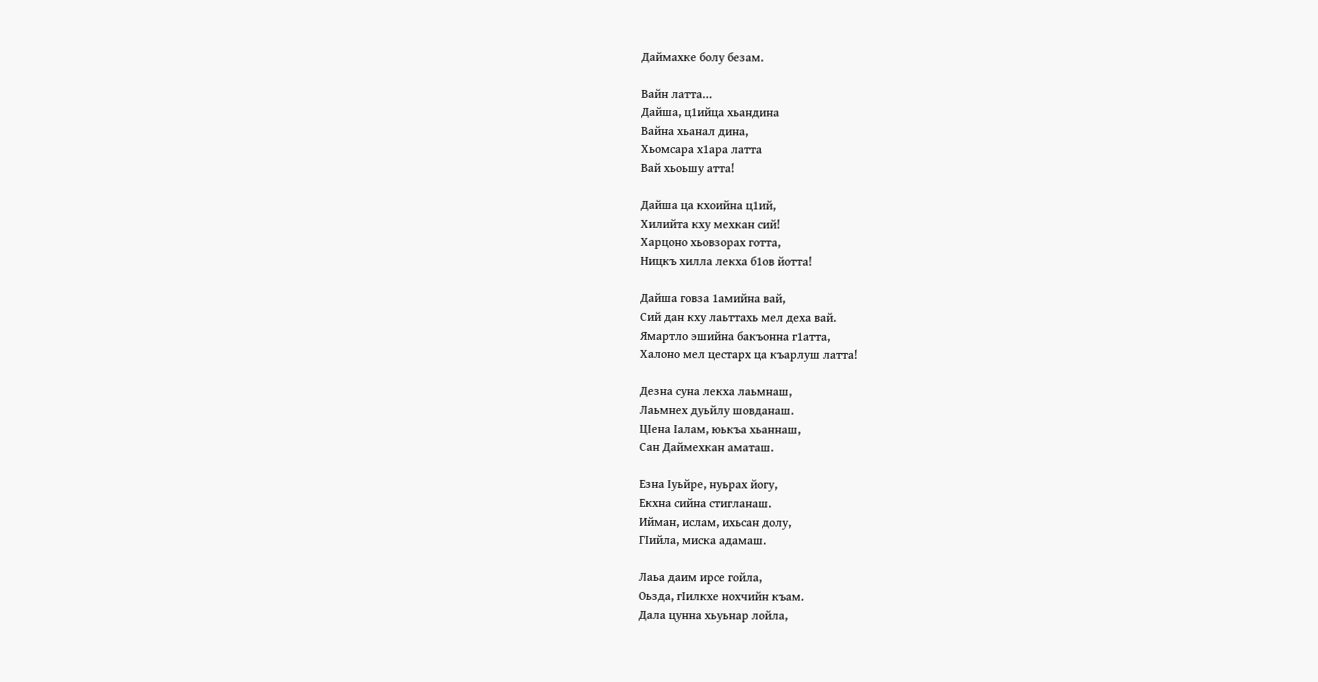Даймахке болу безам.

Вайн латта…
Дайша, ц1ийца хьандина
Вайна хьанал дина,
Хьомсара х1ара латта
Вай хьоьшу атта!

Дайша ца кхоийна ц1ий,
Хилийта кху мехкан сий!
Харцоно хьовзорах готта,
Ницкъ хилла лекха б1ов йотта!

Дайша говза 1амийна вай,
Сий дан кху лаьттахь мел деха вай.
Ямартло эшийна бакъонна г1атта,
Халоно мел цестарх ца къарлуш латта!

Дезна суна лекха лаьмнаш,
Лаьмнех дуьйлу шовданаш.
ЦIена Iалам, юькъа хьаннаш,
Сан Даймехкан аматаш.

Езна Iуьйре, нуьрах йогу,
Екхна сийна стигланаш.
Ийман, ислам, ихьсан долу,
ГIийла, миска адамаш.

Лаьа даим ирсе гойла,
Оьзда, гIилкхе нохчийн къам.
Дала цунна хьуьнар лойла,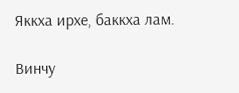Яккха ирхе, баккха лам.

Винчу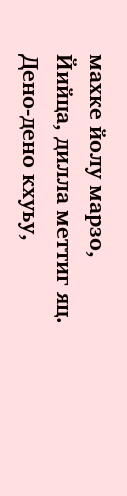махке йолу марзо,
Йийца, дилла меттиг яц.
Дено-дено кхуьу,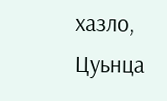хазло,
Цуьнца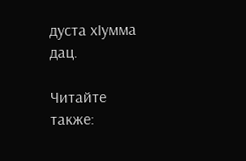дуста хIумма дац.

Читайте также: